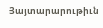Յայտարարութիւն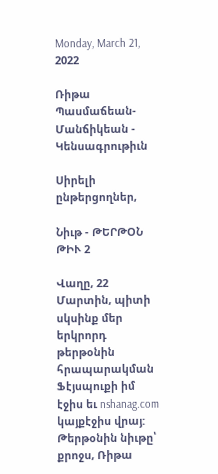Monday, March 21, 2022

Ռիթա Պասմաճեան-Մանճիկեան - Կենսագրութիւն

Սիրելի ընթերցողներ,

Նիւթ - ԹԵՐԹՕՆ ԹԻՒ 2

Վաղը, 22 Մարտին, պիտի սկսինք մեր երկրորդ թերթօնին հրապարակման Ֆէյսպուքի իմ էջիս եւ nshanag.com կայքէջիս վրայ: Թերթօնին նիւթը՝ քրոջս, Ռիթա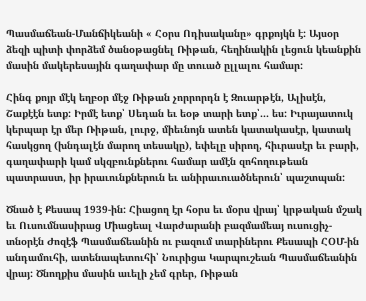Պասմաճեան-Մանճիկեանի « Հօրս Ոդիսականը» գրքոյկն է: Այսօր ձեզի պիտի փորձեմ ծանօթացնել Ռիթան, հեղինակին լեցուն կեանքին մասին մակերեսային գաղափար մը տուած ըլլալու համար:

Հինգ քոյր մէկ եղբօր մէջ Ռիթան չորրորդն է Զուարթէն, Ալիսէն, Շաքէէն ետք: Իրմէ ետք՝ Սեդան եւ եօթ տարի ետք՝... ես: Իւրայատուկ կերպար էր մեր Ռիթան, լուրջ, միեւնոյն ատեն կատակասէր, կատակ հասկցող (խնդալէն մարող տեսակը), եփելը սիրող, հիւրասէր եւ բարի, գաղափարի կամ սկզբունքներու համար ամէն զոհողութեան պատրաստ, իր իրաւունքներուն եւ անիրաւուածներուն՝ պաշտպան:

Ծնած է Քեսապ 1939-ին: Հիացող էր հօրս եւ մօրս վրայ՝ կրթական մշակ եւ Ուսումնասիրաց Միացեալ Վարժարանի բազմամեայ ուսուցիչ-տնօրէն Ժոզէֆ Պասմաճեանին ու բազում տարիներու Քեսապի ՀՕՄ-ին անդամուհի, ատենապետուհի՝ Նուրիցա Կարպուշեան Պասմաճեանին վրայ: Ծնողքիս մասին աւելի չեմ գրեր, Ռիթան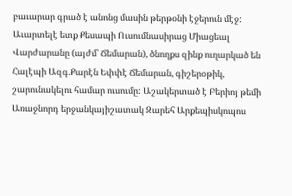բաւարար գրած է անոնց մասին թերթօնի էջերուն մէջ: Աւարտելէ ետք Քեսապի Ուսումնասիրաց Միացեալ Վարժարանը (այժմ՝ Ճեմարան), ծնողքս զինք ուղարկած են Հալէպի Ազգ.Քարէն Եփփէ Ճեմարան, գիշերօթիկ, շարունակելու համար ուսումը: Աշակերտած է Բերիոյ թեմի Առաջնորդ երջանկայիշատակ Զարեհ Արքեպիսկոպոս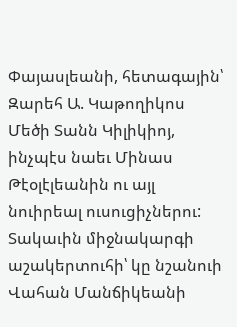Փայասլեանի, հետագային՝ Զարեհ Ա. Կաթողիկոս Մեծի Տանն Կիլիկիոյ, ինչպէս նաեւ Մինաս Թէօլէլեանին ու այլ նուիրեալ ուսուցիչներու: Տակաւին միջնակարգի աշակերտուհի՝ կը նշանուի Վահան Մանճիկեանի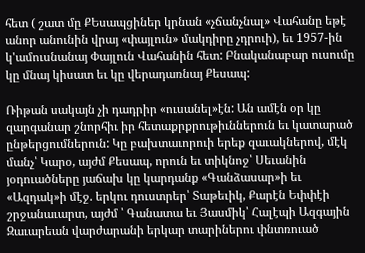հետ ( շատ մը ՔԵսապցիներ կրնան «չճանչնալ» Վահանը եթէ անոր անունին վրայ «փայլուն» մակդիրը չդրուի), եւ 1957-ին կ'ամուսնանայ Փայլուն Վահանին հետ: Բնականաբար ուսումը կը մնայ կիսատ եւ կը վերադառնայ Քեսապ:

Ռիթան սակայն չի դադրիր «ուսանել»էն: Ան ամէն օր կը զարգանար շնորհիւ իր հետաքրքրութիւններուն եւ կատարած ընթերցումներուն: Կը բախտաւորուի երեք զաւակներով, մէկ մանչ՝ Կարօ, այժմ Քեսապ, որուն եւ տիկնոջ՝ Սեւանին յօդուածները յաճախ կը կարդանք «Գանձասար»ի եւ «Ազդակ»ի մէջ. երկու դուստրեր՝ Տաթեւիկ, Քարէն Եփփէի շրջանաւարտ, այժմ ՝ Գանատա եւ Յասմիկ՝ Հալէպի Ազգային Զաւարեան վարժարանի երկար տարիներու փնտռուած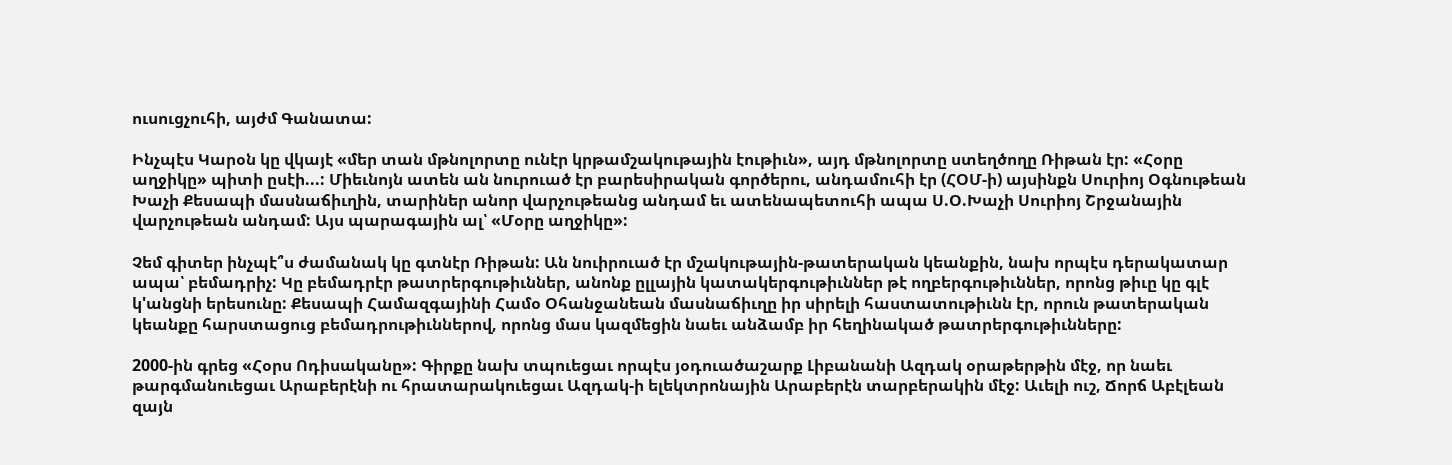ուսուցչուհի, այժմ Գանատա:

Ինչպէս Կարօն կը վկայէ «մեր տան մթնոլորտը ունէր կրթամշակութային էութիւն», այդ մթնոլորտը ստեղծողը Ռիթան էր: «Հօրը աղջիկը» պիտի ըսէի...: Միեւնոյն ատեն ան նուրուած էր բարեսիրական գործերու, անդամուհի էր (ՀՕՄ-ի) այսինքն Սուրիոյ Օգնութեան Խաչի Քեսապի մասնաճիւղին, տարիներ անոր վարչութեանց անդամ եւ ատենապետուհի ապա Ս.Օ.Խաչի Սուրիոյ Շրջանային վարչութեան անդամ: Այս պարագային ալ՝ «Մօրը աղջիկը»:

Չեմ գիտեր ինչպէ՞ս ժամանակ կը գտնէր Ռիթան: Ան նուիրուած էր մշակութային-թատերական կեանքին, նախ որպէս դերակատար ապա՝ բեմադրիչ: Կը բեմադրէր թատրերգութիւններ, անոնք ըլլային կատակերգութիւններ թէ ողբերգութիւններ, որոնց թիւը կը գլէ կ'անցնի երեսունը: Քեսապի Համազգայինի Համօ Օհանջանեան մասնաճիւղը իր սիրելի հաստատութիւնն էր, որուն թատերական կեանքը հարստացուց բեմադրութիւններով, որոնց մաս կազմեցին նաեւ անձամբ իր հեղինակած թատրերգութիւնները:

2000-ին գրեց «Հօրս Ոդիսականը»: Գիրքը նախ տպուեցաւ որպէս յօդուածաշարք Լիբանանի Ազդակ օրաթերթին մէջ, որ նաեւ թարգմանուեցաւ Արաբերէնի ու հրատարակուեցաւ Ազդակ-ի ելեկտրոնային Արաբերէն տարբերակին մէջ: Աւելի ուշ, Ճորճ Աբէլեան զայն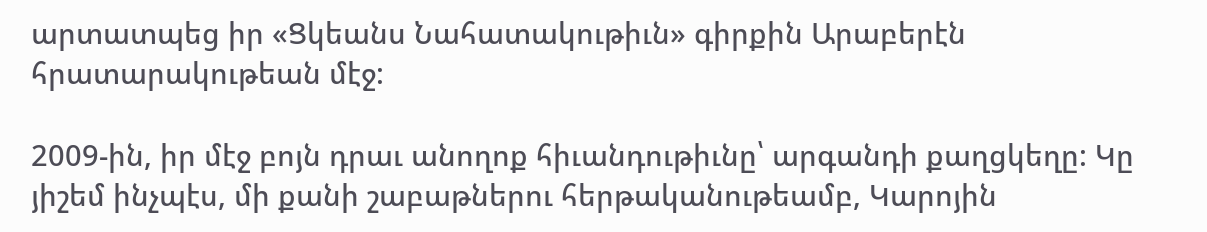արտատպեց իր «Ցկեանս Նահատակութիւն» գիրքին Արաբերէն հրատարակութեան մէջ:

2009-ին, իր մէջ բոյն դրաւ անողոք հիւանդութիւնը՝ արգանդի քաղցկեղը: Կը յիշեմ ինչպէս, մի քանի շաբաթներու հերթականութեամբ, Կարոյին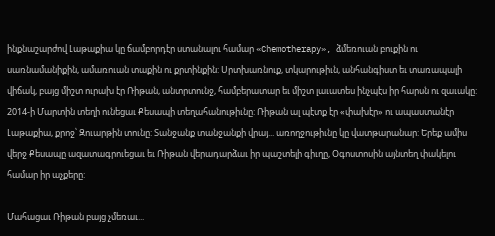ինքնաշարժով Լաթաքիա կը ճամբորդէր ստանալու համար «Chemotherapy», ձմեռուան բուքին ու սառնամանիքին, ամառուան տաքին ու քրտինքին: Սրտխառնուք, տկարութիւն, անհանգիստ եւ տառապալի վիճակ, բայց միշտ ուրախ էր Ռիթան, անտրտունջ, համբերատար եւ միշտ լաւատես ինչպէս իր հարսն ու զաւակը: 2014-ի Մարտին տեղի ունեցաւ Քեսապի տեղահանութիւնը: Ռիթան ալ պէտք էր «փախէր» ու ապաստանէր Լաթաքիա, քրոջ՝ Զուարթին տունը: Տանջանք տանջանքի վրայ... առողջութիւնը կը վատթարանար: Երեք ամիս վերջ Քեսապը ազատագրուեցաւ եւ Ռիթան վերադարձաւ իր պաշտելի գիւղը, Օգոստոսին այնտեղ փակելու համար իր աչքերը:

Մահացաւ Ռիթան բայց չմեռաւ...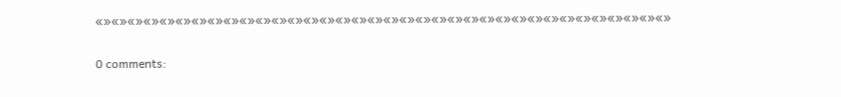«»«»«»«»«»«»«»«»«»«»«»«»«»«»«»«»«»«»«»«»«»«»«»«»«»«»«»«»«»«»«»«»«»«»«»«»

0 comments: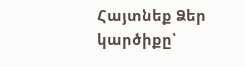Հայտնեք Ձեր կարծիքը՝